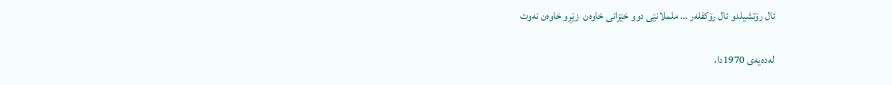ئال رۆتشیلد‌و ئال رۆكفله‌ر … ململانێی‌ دوو خێزانی‌ خاوه‌ن  زێڕ‌و خاوه‌ن نه‌وت

له‌ده‌یه‌ی‌ 1970دا،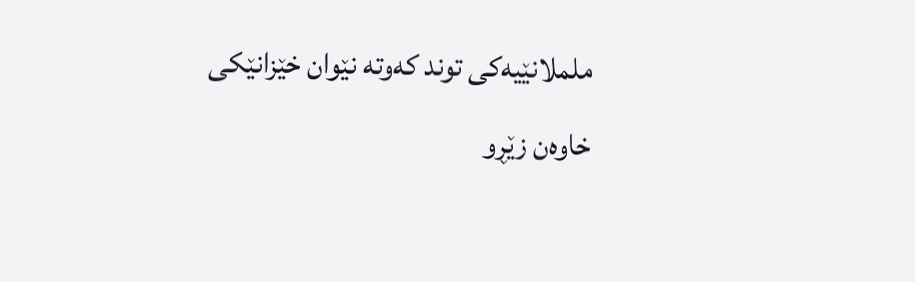ململانێیه‌كی‌ توند كه‌وته‌ نێوان خێزانێكی‌ خاوه‌ن زێڕ‌و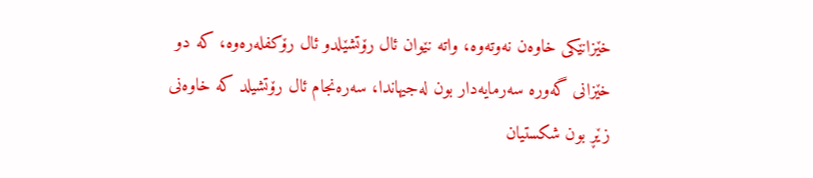خێزانێكی‌ خاوه‌ن نه‌وته‌وه‌، واته‌ نێوان ئال رۆتشێلدو ئال رۆكفله‌ره‌وه‌، كه‌ دو خێزانی‌ گه‌وره‌ سه‌رمایه‌دار بون له‌جیهاندا، سه‌ره‌نجام ئال رۆتشیلد كه‌ خاوه‌نی‌ زێڕ بون شكستیان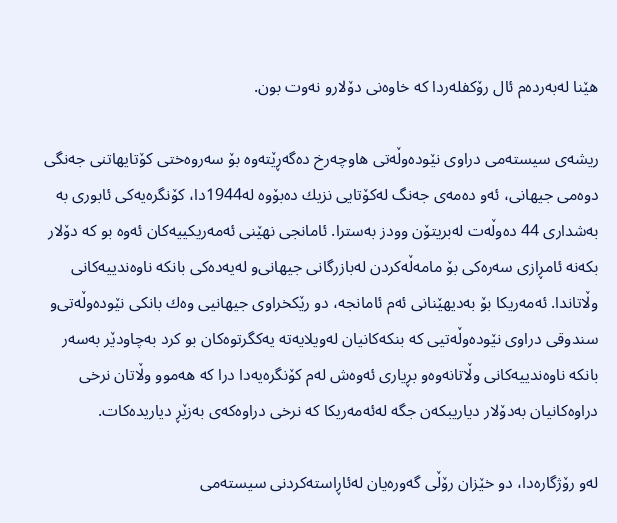هێنا له‌به‌رده‌م ئال رۆكفله‌ردا كه‌ خاوه‌نی‌ دۆلارو نه‌وت بون.

ریشه‌ی‌ سیسته‌می‌ دراوی‌ نێوده‌وڵه‌تی‌ هاوچه‌رخ ده‌گه‌ڕێته‌وه‌ بۆ سه‌روه‌ختی‌ كۆتایهاتنی‌ جه‌نگی‌ دوه‌می‌ جیهانی‌، ئه‌و ده‌مه‌ی‌ جه‌نگ له‌كۆتایی‌ نزیك ده‌بۆوه‌ له‌1944دا، كۆنگره‌یه‌كی‌ ئابوری‌ به‌ به‌شداری‌ 44 ده‌وڵه‌ت له‌بریتۆن وودز به‌سترا. ئامانجی‌ نهێنی‌ ئه‌مه‌ریكییه‌كان ئه‌وه‌ بو كه‌ دۆلار بكه‌نه‌ ئامڕازی‌ سه‌ره‌كی‌ بۆ مامه‌ڵه‌كردن له‌بازرگانی‌ جیهانی‌‌و له‌یه‌ده‌كی‌ بانكه‌ ناوه‌ندییه‌كانی‌ وڵاتاندا. ئه‌مه‌ریكا بۆ به‌دیهێنانی‌ ئه‌م ئامانجه‌، دو رێكخراوی‌ جیهانیی‌ وه‌ك بانكی‌ نێوده‌وڵه‌تی‌‌و سندوقی‌ دراوی‌ نێوده‌وڵه‌تیی كه‌ بنكه‌كانیان له‌ویلایه‌ته‌ یه‌كگرتوه‌كان بو كرد به‌چاودێر به‌سه‌ر بانكه‌ ناوه‌ندییه‌كانی‌ وڵاتانه‌وه‌‌و بڕیاری‌ ئه‌وه‌ش له‌م كۆنگره‌یه‌دا درا كه‌ هه‌موو وڵاتان نرخی‌ دراوه‌كانیان به‌دۆلار دیاریبكه‌ن جگه‌ له‌ئه‌مه‌ریكا كه‌ نرخی‌ دراوه‌كه‌ی‌ به‌زێڕ دیاریده‌كات.

له‌و رۆژگاره‌دا، دو خێزان رۆڵی‌ گه‌وره‌یان له‌ئاڕاسته‌كردنی‌ سیسته‌می‌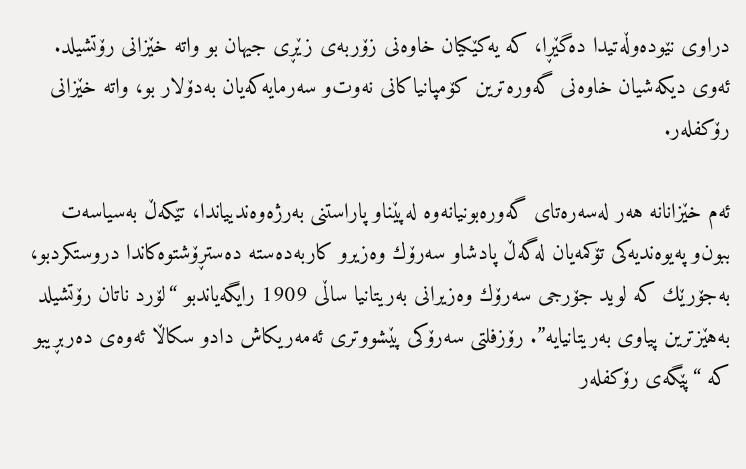دراوی‌ نێوده‌وڵه‌تیدا ده‌گێڕا، كه‌ یه‌كێكیان خاوه‌نی‌ زۆربه‌ی‌ زێڕی‌ جیهان بو واته‌ خێزانی‌ رۆتشیلد. ئه‌وی‌ دیكه‌شیان خاوه‌نی‌ گه‌وره‌ترین كۆمپانیاكانی‌ نه‌وت‌و سه‌رمایه‌كه‌یان به‌دۆلار بو، واته‌ خێزانی‌ رۆكفله‌ر.

ئه‌م خێزانانه‌ هه‌ر له‌سه‌ره‌تای‌ گه‌وره‌بونیانه‌وه‌ له‌پێناو پاراستنی‌ به‌رژه‌وه‌ندییاندا، تێكه‌ڵ‌ به‌سیاسه‌ت ببون‌و په‌یوه‌ندیه‌كی‌ تۆكمه‌یان له‌گه‌ڵ‌ پادشا‌و سه‌رۆك وه‌زیرو كاربه‌ده‌سته‌ ده‌ستڕۆشتوه‌كاندا دروستكردبو، به‌جۆرێك كه‌ لوید جۆرجی‌ سه‌رۆك وه‌زیرانی‌ به‌ریتانیا ساڵی‌ 1909 رایگه‌یاندبو “لۆرد ناتان رۆتشیلد به‌هێزترین پیاوی‌ به‌ریتانیایه‌”. رۆزفلتی‌ سه‌رۆكی‌ پێشووتری‌ ئه‌مه‌ریكاش داد‌و سكاڵا ئه‌وه‌ی‌ ده‌ربڕیبو كه‌ “پێگه‌ی‌ رۆكفله‌ر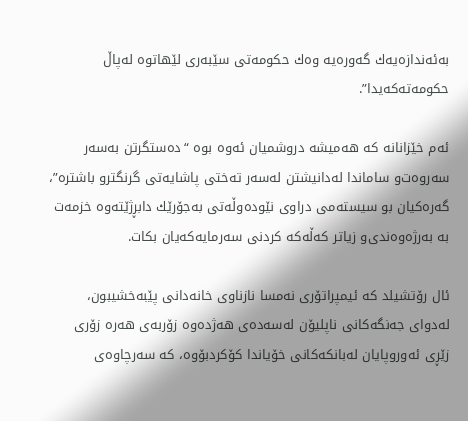به‌ئه‌ندازه‌یه‌ك گه‌وره‌یه‌ وه‌ك حكومه‌تی‌ سێبه‌ری‌ لێهاتوه‌ له‌پاڵ‌ حكومه‌ته‌كه‌یدا”.

ئه‌م خێزانانه‌ كه‌ هه‌میشه‌ دروشمیان ئه‌وه‌ بوه‌ “ده‌ستگرتن به‌سه‌ر سه‌روه‌ت‌و ساماندا له‌دانیشتن له‌سه‌ر ته‌ختی‌ پاشایه‌تی‌ گرنگترو باشتره‌”، گه‌ره‌كیان بو سیسته‌می‌ دراوی‌ نێوده‌وڵه‌تی‌ به‌جۆرێك دابڕژێته‌وه‌ خزمه‌ت به‌ به‌رژه‌وه‌ندی‌‌و زیاتر كه‌ڵه‌كه‌ كردنی‌ سه‌رمایه‌كه‌یان بكات.

ئال رۆتشیلد كه‌ ئیمپراتۆری‌ نه‌مسا نازناوی‌ خانه‌دانی‌ پێبه‌خشیبون، له‌دوای‌ جه‌نگه‌كانی‌ ناپلیۆن له‌سه‌ده‌ی‌ هه‌ژده‌وه‌ زۆربه‌ی‌ هه‌ره‌ زۆری‌ زێڕی‌ ئه‌وروپایان له‌بانكه‌كانی‌ خۆیاندا كۆكردبۆوه‌، كه‌ سه‌رچاوه‌ی‌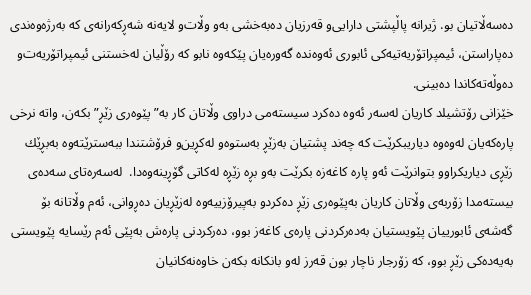ده‌سه‌ڵاتیان بو. ژیرانه‌ پاڵپشتی‌ دارایی‌‌و قه‌رزیان ده‌به‌خشی‌ به‌و وڵات‌و لایه‌نه‌ شه‌ڕكه‌رانه‌ی‌ كه‌ به‌رژه‌وه‌ندی‌ ده‌پاراستن، ئیمپراتۆریه‌تیه‌كی‌ ئابوری‌ ئه‌وه‌نده‌ گه‌وره‌یان پێكه‌وه‌ نابو كه‌ رۆڵیان له‌خستنی‌ ئیمپراتۆریه‌ت‌و ده‌وڵه‌ته‌كاندا ده‌بینی‌.
خێزانی‌ رۆتشیلد كاریان له‌سه‌ر ئه‌وه‌ ده‌كرد سیسته‌می‌ دراوی‌ وڵاتان كار به‌”پێوه‌ری‌ زێڕ” بكه‌ن، واته‌ نرخی‌ پاره‌كه‌یان له‌وه‌وه‌ دیاریبكرێت كه‌ چه‌ند پشتیان به‌زێڕ به‌ستوه‌‌و له‌كڕین‌و فرۆشتندا ببه‌سترێته‌وه‌ به‌بڕێك زێڕی‌ دیاریكراوو بتوانرێت ئه‌و پاره‌ كاغه‌زه‌ بكرێت به‌و بڕه‌ زێڕه‌ له‌كاتی‌ گۆڕینه‌وه‌دا.  له‌سه‌ره‌تای‌ سه‌ده‌ی‌ بیسته‌مدا زۆربه‌ی‌ وڵاتان كاریان به‌پێوه‌ری‌ زێڕ ده‌كردو به‌پیرۆزییه‌وه‌ له‌زێڕیان ده‌ڕوانی‌، ئه‌م وڵاتانه‌ بۆ گه‌شه‌ی‌ ئابورییان پێویستیان به‌ده‌ركردنی‌ پاره‌ی‌ كاغه‌ز بوو، ده‌ركردنی‌ پاره‌ش به‌پێی‌ ئه‌م رێسایه‌ پێویستی‌ به‌یه‌ده‌كی‌ زێڕ بوو، كه‌ زۆرجار ناچار بون قه‌رز له‌و بانكانه‌ بكه‌ن خاوه‌نه‌كانیان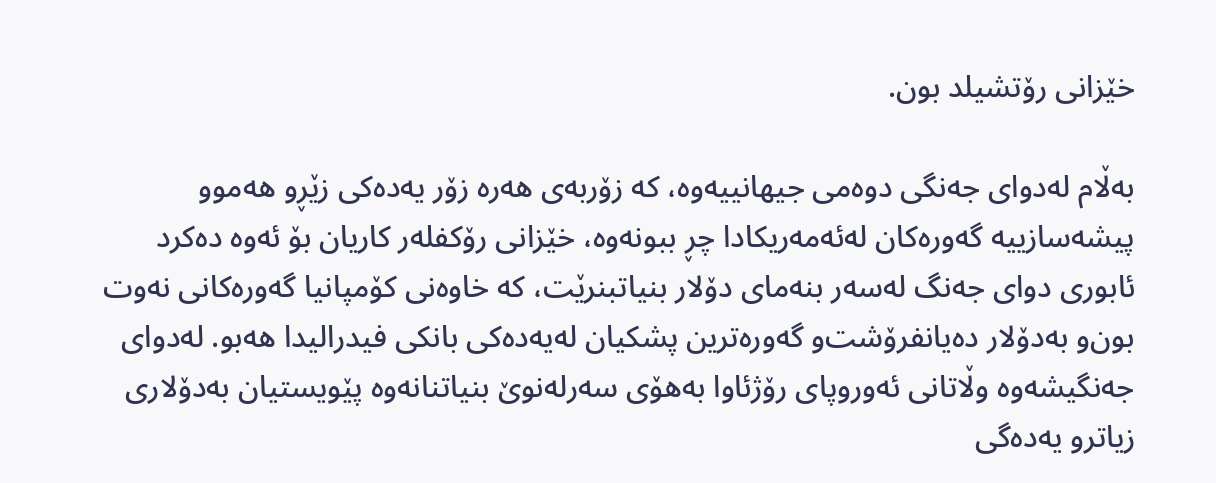خێزانی‌ رۆتشیلد بون.

به‌ڵام له‌دوای‌ جه‌نگی‌ دوه‌می‌ جیهانییه‌وه‌، كه‌ زۆربه‌ی‌ هه‌ره‌ زۆر یه‌ده‌كی‌ زێڕ‌و هه‌موو پیشه‌سازییه‌ گه‌وره‌كان له‌ئه‌مه‌ریكادا چڕ ببونه‌وه‌، خێزانی‌ رۆكفله‌ر كاریان بۆ ئه‌وه‌ ده‌كرد ئابوری‌ دوای‌ جه‌نگ له‌سه‌ر بنه‌مای‌ دۆلار بنیاتبنرێت، كه‌ خاوه‌نی‌ كۆمپانیا گه‌وره‌كانی‌ نه‌وت بون‌و به‌دۆلار ده‌یانفرۆشت‌و گه‌وره‌ترین پشكیان له‌یه‌ده‌كی‌ بانكی‌ فیدرالیدا هه‌بو. له‌دوای‌ جه‌نگیشه‌وه‌ وڵاتانی‌ ئه‌وروپای‌ رۆژئاوا به‌هۆی‌ سه‌رله‌نوێ‌ بنیاتنانه‌وه‌ پێویستیان به‌دۆلاری‌ زیاتر‌و یه‌ده‌گی‌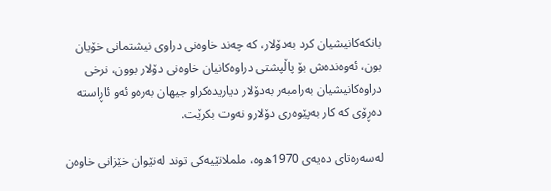بانكه‌كانیشیان كرد به‌دۆلار، كه‌ چه‌ند خاوه‌نی‌ دراوی‌ نیشتمانی‌ خۆیان بون، ئه‌وه‌نده‌ش بۆ پاڵپشتی‌ دراوه‌كانیان خاوه‌نی‌ دۆلار بوون، نرخی‌ دراوه‌كانیشیان به‌رامبه‌ر به‌دۆلار دیاریده‌كرا‌و جیهان به‌ره‌و ئه‌و ئاڕاسته‌ ده‌ڕۆی‌ كه‌ كار به‌پێوه‌ری‌ دۆلار‌و نه‌وت بكرێت.

له‌سه‌ره‌تای‌ ده‌یه‌ی‌ 1970ه‌وه‌، ململانێیه‌كی‌ توند له‌نێوان خێزانی‌ خاوه‌ن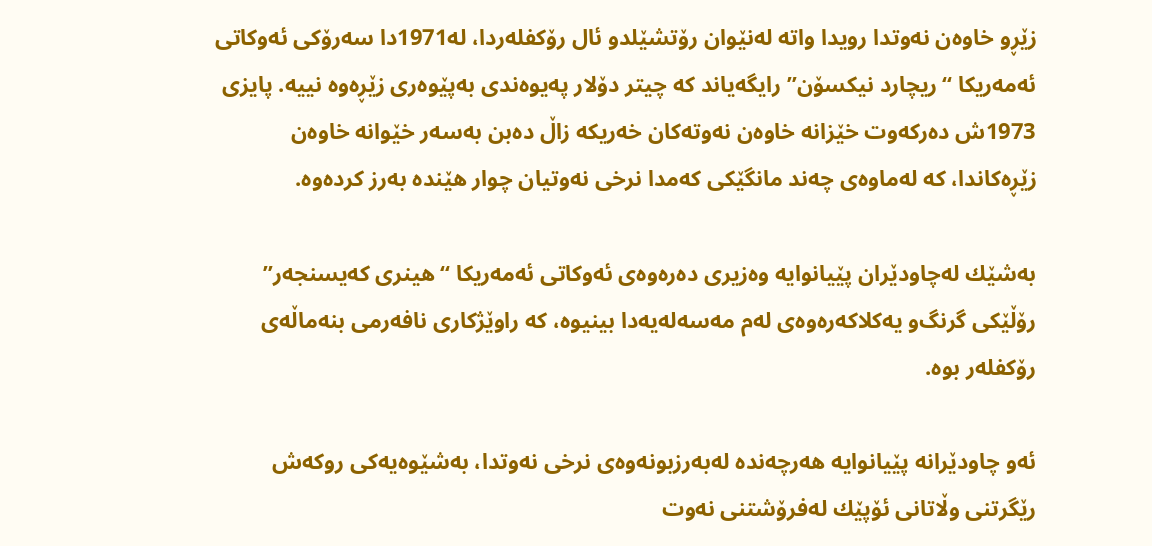زێڕ‌و خاوه‌ن نه‌وتدا رویدا واته‌ له‌نێوان رۆتشێلدو ئال رۆكفله‌ردا، له‌1971دا سه‌رۆكی‌ ئه‌وكاتی‌ ئه‌مه‌ریكا “ریچارد نیكسۆن” رایگه‌یاند كه‌ چیتر دۆلار په‌یوه‌ندی‌ به‌پێوه‌ری‌ زێڕه‌وه‌ نییه‌. پایزی‌ 1973ش ده‌ركه‌وت خێزانه‌ خاوه‌ن نه‌وته‌كان خه‌ریكه‌ زاڵ‌ ده‌بن به‌سه‌ر خێوانه‌ خاوه‌ن زێڕه‌كاندا، كه‌ له‌ماوه‌ی‌ چه‌ند مانگێكی‌ كه‌مدا نرخی‌ نه‌وتیان چوار هێنده‌ به‌رز كرده‌وه‌.

به‌شێك له‌چاودێران پێیانوایه‌ وه‌زیری‌ ده‌ره‌وه‌ی‌ ئه‌وكاتی‌ ئه‌مه‌ریكا “هینری‌ كه‌یسنجه‌ر” رۆڵێكی‌ گرنگ‌و یه‌كلاكه‌ره‌وه‌ی‌ له‌م مه‌سه‌له‌یه‌دا بینیوه‌، كه‌ راوێژكاری نافه‌رمی‌ بنه‌ماڵه‌ی‌ رۆكفله‌ر بوه‌.

ئه‌و چاودێرانه‌ پێیانوایه‌ هه‌رچه‌نده‌ له‌به‌رزبونه‌وه‌ی‌ نرخی‌ نه‌وتدا، به‌شێوه‌یه‌كی‌ روكه‌ش رێگرتنی‌ وڵاتانی‌ ئۆپێك له‌فرۆشتنی‌ نه‌وت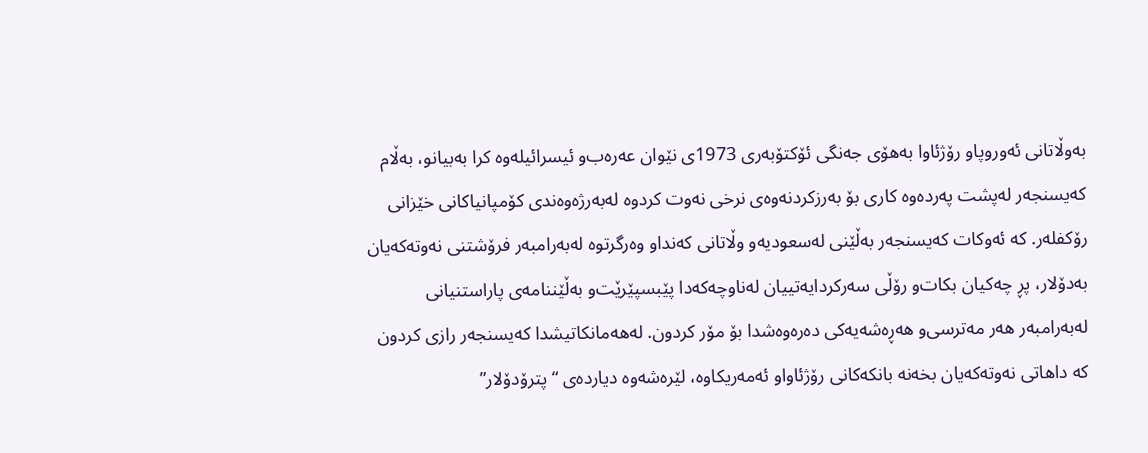به‌وڵاتانی‌ ئه‌وروپا‌و رۆژئاوا به‌هۆی‌ جه‌نگی‌ ئۆكتۆبه‌ری‌ 1973ی‌ نێوان عه‌ره‌ب‌و ئیسرائیله‌وه‌ كرا به‌بیانو، به‌ڵام كه‌یسنجه‌ر له‌پشت په‌رده‌وه‌ كاری‌ بۆ به‌رزكردنه‌وه‌ی‌ نرخی‌ نه‌وت كردوه‌ له‌به‌رژه‌وه‌ندی‌ كۆمپانیاكانی‌ خێزانی‌ رۆكفله‌ر. كه‌ ئه‌وكات كه‌یسنجه‌ر به‌ڵێنی‌ له‌سعودیه‌و وڵاتانی‌ كه‌نداو وه‌رگرتوه‌ له‌به‌رامبه‌ر فرۆشتنی‌ نه‌وته‌كه‌یان به‌دۆلار، پڕ چه‌كیان بكات‌و رۆڵی‌ سه‌ركردایه‌تییان له‌ناوچه‌كه‌دا پێبسپێرێت‌و به‌ڵێننامه‌ی‌ پاراستنیانی‌ له‌به‌رامبه‌ر هه‌ر مه‌ترسی‌‌و هه‌ڕه‌شه‌یه‌كی‌ ده‌ره‌وه‌شدا بۆ مۆر كردون. له‌هه‌مانكاتیشدا كه‌یسنجه‌ر رازی‌ كردون كه‌ داهاتی‌ نه‌وته‌كه‌یان بخه‌نه‌ بانكه‌كانی‌ رۆژئاواو ئه‌مه‌ریكاوه‌، لێره‌شه‌وه‌ دیارده‌ی‌ “پترۆدۆلار”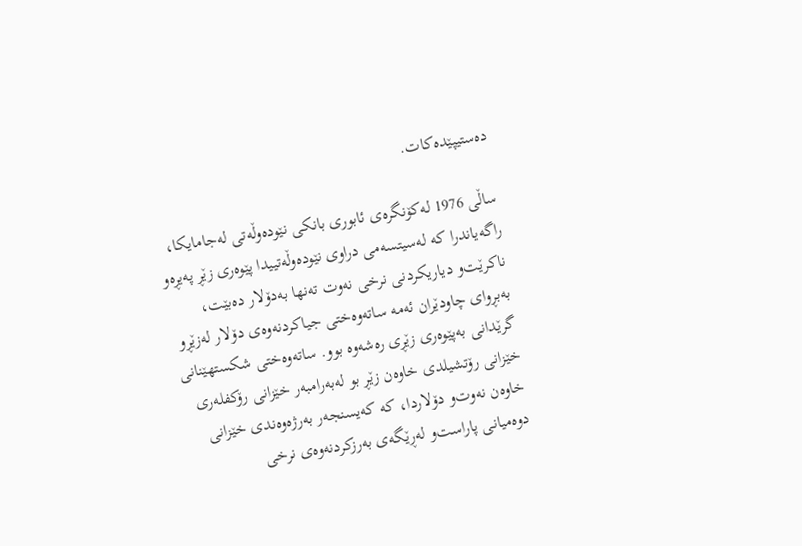ده‌ستیپێده‌كات.

ساڵی‌ 1976 له‌كۆنگره‌ی‌ ئابوری‌ بانكی‌ نێوده‌وڵه‌تی‌ له‌جامایكا، راگه‌یاندرا كه‌ له‌سیتسه‌می‌ دراوی‌ نێوده‌وڵه‌تییدا پێوه‌ری‌ زێڕ په‌یڕه‌و ناكرێت‌و دیاریكردنی‌ نرخی‌ نه‌وت ته‌نها به‌دۆلار ده‌بێت، به‌بڕوای‌ چاودێران ئه‌مه‌ ساته‌وه‌ختی‌ جیاكردنه‌وه‌ی‌ دۆلار له‌زێڕ‌و گرێدانی‌ به‌پێوه‌ری‌ زێڕی‌ ره‌شه‌وه‌ بوو. ساته‌وه‌ختی‌ شكستهێنانی‌ خێزانی‌ رۆتشیلدی‌ خاوه‌ن زێڕ بو له‌به‌رامبه‌ر خێزانی‌ رۆكفله‌ری‌ خاوه‌ن نه‌وت‌و دۆلاردا، كه‌ كه‌یسنجه‌ر به‌رژه‌وه‌ندی‌ خێزانی‌ دوه‌میانی‌ پاراست‌و له‌ڕێگه‌ی‌ به‌رزكردنه‌وه‌ی‌ نرخی‌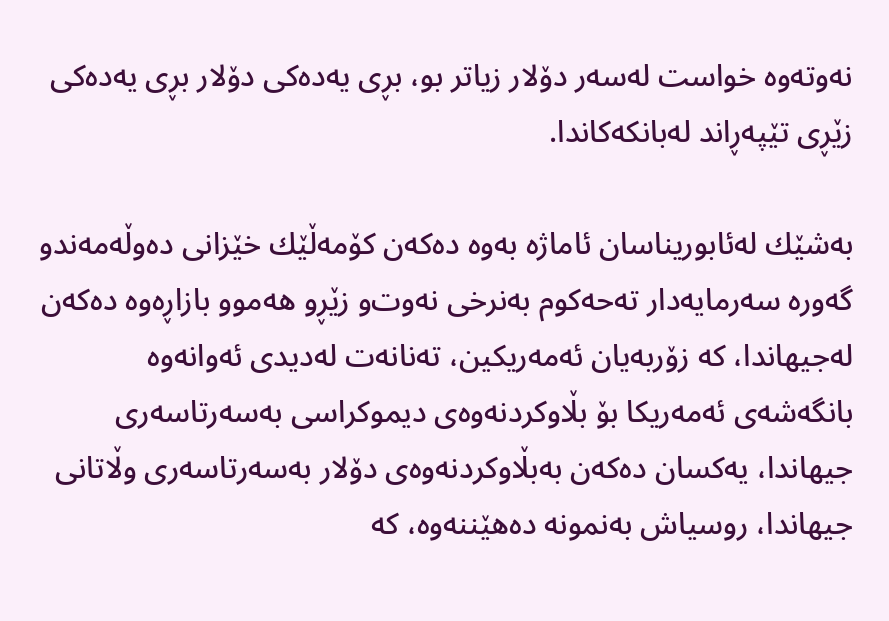نه‌وته‌وه‌ خواست له‌سه‌ر دۆلار زیاتر بو، بڕی‌ یه‌ده‌كی‌ دۆلار بڕی‌ یه‌ده‌كی‌ زێڕی‌ تێپه‌ڕاند له‌بانكه‌كاندا.

به‌شێك له‌ئابوریناسان ئاماژه‌ به‌وه‌ ده‌كه‌ن كۆمه‌ڵێك خێزانی‌ ده‌وڵه‌مه‌ندو گه‌وره‌ سه‌رمایه‌دار ته‌حه‌كوم به‌نرخی‌ نه‌وت‌و زێڕ‌و هه‌موو بازاڕه‌وه‌ ده‌كه‌ن له‌جیهاندا، كه‌ زۆربه‌یان ئه‌مه‌ریكین، ته‌نانه‌ت له‌دیدی‌ ئه‌وانه‌وه‌ بانگه‌شه‌ی‌ ئه‌مه‌ریكا بۆ بڵاوكردنه‌وه‌ی‌ دیموكراسی‌ به‌سه‌رتاسه‌ری‌ جیهاندا، یه‌كسان ده‌كه‌ن به‌بڵاوكردنه‌وه‌ی‌ دۆلار به‌سه‌رتاسه‌ری‌ وڵاتانی‌ جیهاندا، روسیاش به‌نمونه‌ ده‌هێننه‌وه‌، كه‌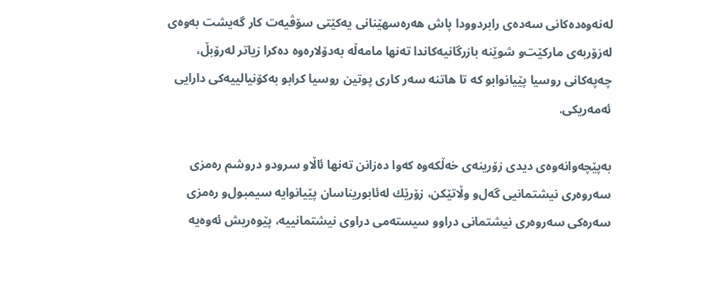له‌نه‌وه‌ده‌كانی‌ سه‌ده‌ی‌ رابردوودا پاش هه‌ره‌سهێنانی‌ یه‌كێتی‌ سۆڤیه‌ت كار گه‌یشت به‌وه‌ی‌ له‌زۆربه‌ی‌ ماركێت‌و شوێنه‌ بازرگانیه‌كاندا ته‌نها مامه‌ڵه‌ به‌دۆلاره‌وه‌ ده‌كرا زیاتر له‌رۆبڵ‌، چه‌په‌كانی‌ روسیا پێیانوابو كه‌ تا هاتنه‌ سه‌ر كاری‌ پوتین روسیا كرابو به‌كۆنیالییه‌كی‌ دارایی‌ ئه‌مه‌ریكی‌.

به‌پێچه‌وانه‌وه‌ی‌ دیدی‌ زۆرینه‌ی‌ خه‌ڵكه‌وه‌ كه‌وا ده‌زانن ته‌نها ئاڵا‌و سرودو دروشم ره‌مزی‌ سه‌روه‌ری‌ نیشتمانیی‌ گه‌ل‌و وڵاتێكن، زۆرێك له‌ئابوریناسان پێیانوایه‌ سیمبول‌و ره‌مزی‌ سه‌ره‌كی‌ سه‌روه‌ری‌ نیشتمانی‌ دراوو سیسته‌می‌ دراوی‌ نیشتمانییه‌، پێوه‌ریش ئه‌وه‌یه‌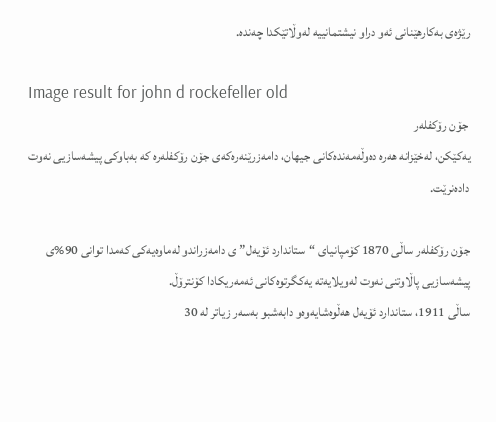رێژه‌ی‌ به‌كارهێنانی‌ ئه‌و دراو نیشتمانییه‌ له‌وڵاتێكدا چه‌نده‌.

Image result for john d rockefeller old
 جۆن رۆكفله‌ر
یه‌كێكن، له‌خێزانه‌ هه‌ره‌ ده‌وڵه‌مه‌نده‌كانی‌ جیهان، دامه‌زرێنه‌ره‌كه‌ی‌ جۆن رۆكفله‌ره‌ كه‌ به‌باوكی‌ پیشه‌سازیی‌ نه‌وت داده‌نرێت.

جۆن رۆكفله‌ر ساڵی‌ 1870 كۆمپانیای‌ “ستاندارد ئۆیه‌ل”ی‌ دامه‌زراند‌و له‌ماوه‌یه‌كی‌ كه‌مدا توانی‌ 90%ی‌ پیشه‌سازیی‌ پاڵاوتنی‌ نه‌وت له‌ویلایه‌ته‌ یه‌كگرتوه‌كانی‌ ئه‌مه‌ریكادا كۆنترۆڵ‌.
ساڵی‌ 1911، ستاندارد ئۆیه‌ل هه‌ڵوه‌شایه‌وه‌و دابه‌شبو به‌سه‌ر زیاتر له‌ 30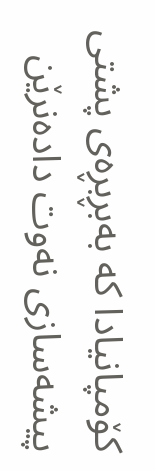كۆمپانیادا كه‌ به‌بڕبڕه‌ی‌ پشتی‌ پیشه‌سازی‌ نه‌وت داده‌نرێن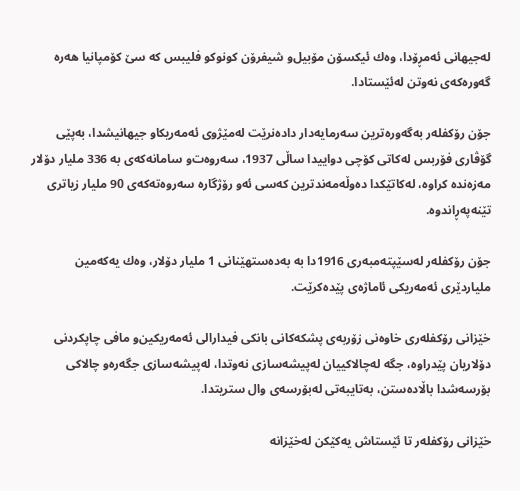له‌جیهانی‌ ئه‌مڕۆدا، وه‌ك ئیكسۆن مۆبیل‌و شیفرۆن كونوكو فلیبس كه‌ سێ‌ كۆمپانیا هه‌ره‌ گه‌وره‌كه‌ی‌ نه‌وتن له‌ئێستادا.

جۆن رۆكفله‌ر به‌گه‌وره‌ترین سه‌رمایه‌دار داده‌نرێت له‌مێژوی‌ ئه‌مه‌ریكا‌و جیهانیشدا، به‌پێی‌ گۆڤاری‌ فۆربس له‌كاتی‌ كۆچی‌ دواییدا ساڵی‌ 1937، سه‌روه‌ت‌و سامانه‌كه‌ی‌ به‌ 336 ملیار دۆلار مه‌زه‌نده‌ كراوه‌، له‌كاتێكدا ده‌وڵه‌مه‌ندترین كه‌سی‌ ئه‌و رۆژگاره‌ سه‌روه‌ته‌كه‌ی‌ 90 ملیار زیاتری‌ تێنه‌په‌ڕاندوه‌.

جۆن رۆكفله‌ر له‌سێپته‌مبه‌ری‌ 1916دا به‌ به‌ده‌ستهێنانی‌ 1 ملیار دۆلار، وه‌ك یه‌كه‌مین ملیاردێری‌ ئه‌مه‌ریكی‌ ئاماژه‌ی‌ پێده‌كرێت.

خێزانی‌ رۆكفله‌ری‌ خاوه‌نی‌ زۆربه‌ی‌ پشكه‌كانی‌ بانكی‌ فیدارالی‌ ئه‌مه‌ریكین‌و مافی‌ چاپكردنی‌ دۆلاریان پێدراوه‌، جگه‌ له‌چالاكییان له‌پیشه‌سازی‌ نه‌وتدا، له‌پیشه‌سازی‌ جگه‌ره‌و چالاكی‌ بۆرسه‌شدا باڵاده‌ستن، به‌تایبه‌تی‌ له‌بۆرسه‌ی‌ وال ستریتدا.

خێزانی‌ رۆكفله‌ر تا ئێستاش یه‌كێكن له‌خێزانه‌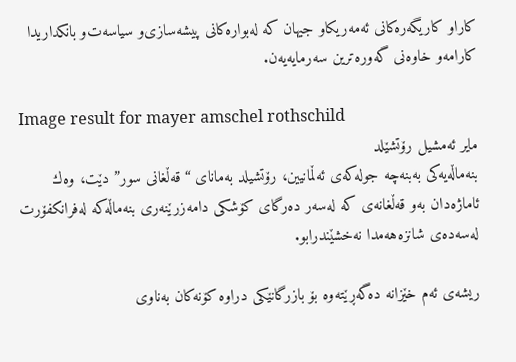كاراو كاریگه‌ره‌كانی‌ ئه‌مه‌ریكا‌و جیهان كه‌ له‌بواره‌كانی‌ پیشه‌سازی‌‌و سیاسه‌ت‌و بانكداریدا كارامه‌‌و خاوه‌نی‌ گه‌وره‌ترین سه‌رمایه‌یه‌ن.

Image result for mayer amschel rothschild
مایر ئه‌مشیل رۆتشێلد
بنه‌ماڵه‌یه‌كی‌ به‌بنه‌چه‌ جوله‌كه‌ی‌ ئه‌ڵمانیین، رۆتشیلد به‌مانای‌ “قه‌ڵغانی‌ سور” دێت، وه‌ك ئاماژه‌دان به‌و قه‌ڵغانه‌ی‌ كه‌ له‌سه‌ر ده‌رگای‌ كۆشكی‌ دامه‌زرێنه‌ری‌ بنه‌ماڵه‌كه‌ له‌فرانكفۆرت له‌سه‌ده‌ی‌ شانزه‌هه‌مدا نه‌خشێندرابو.

ریشه‌ی‌ ئه‌م خێزانه‌ ده‌گه‌ڕێته‌وه‌ بۆ بازرگانێكی‌ دراوه‌ كۆنه‌كان به‌ناوی‌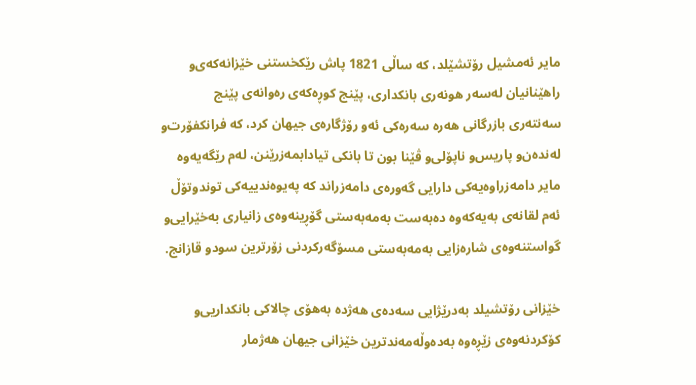مایر ئه‌مشیل رۆتشێلد، كه‌ ساڵی‌ 1821 پاش رێكخستنی‌ خێزانه‌كه‌ی‌‌و راهێنانیان له‌سه‌ر هونه‌ری‌ بانكداری‌، پێنج كوڕه‌كه‌ی‌ ره‌وانه‌ی‌ پێنج سه‌نته‌ری‌ بازرگانی‌ هه‌ره‌ سه‌ره‌كی‌ ئه‌و رۆژگاره‌ی‌ جیهان كرد، كه‌ فرانكفۆرت‌و له‌نده‌ن‌و پاریس‌و ناپۆلی‌‌و ڤێنا بون تا بانكی‌ تیادابمه‌زرێنن، له‌م رێگه‌یه‌وه‌ مایر دامه‌زراوه‌یه‌كی‌ دارایی‌ گه‌وره‌ی‌ دامه‌زراند كه‌ په‌یوه‌ندییه‌كی‌ توندوتۆڵ‌ ئه‌م لقانه‌ی‌ به‌یه‌كه‌وه‌ ده‌به‌ست به‌مه‌به‌ستی‌ گۆڕینه‌وه‌ی‌ زانیاری‌ به‌خێرایی‌‌و گواستنه‌وه‌ی‌ شاره‌زایی‌ به‌مه‌به‌ستی‌ مسۆگه‌ركردنی‌ زۆرترین سودو قازانج.

خێزانی‌ رۆتشیلد به‌درێژایی‌ سه‌ده‌ی‌ هه‌ژده‌ به‌هۆی‌ چالاكی‌ بانكداریی‌‌و كۆكردنه‌وه‌ی‌ زێڕه‌وه‌ به‌ده‌وڵه‌مه‌ندترین خێزانی‌ جیهان هه‌ژمار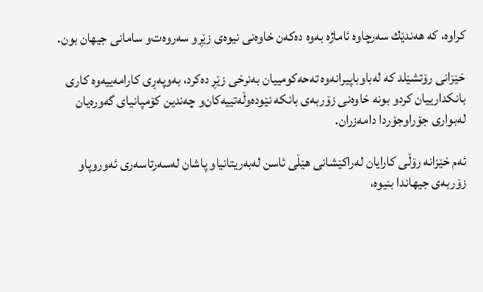كراوه‌، كه‌ هه‌ندێك سه‌رچاوه‌ ئاماژه‌ به‌وه‌ ده‌كه‌ن خاوه‌نی‌ نیوه‌ی‌ زێڕو سه‌روه‌ت‌و سامانی‌ جیهان بون.

خێزانی‌ رۆتشێلد كه‌ له‌باوباپیرانه‌وه‌ ته‌حه‌كومییان به‌نرخی‌ زێڕ ده‌كرد، به‌وپه‌ڕی‌ كارامه‌ییه‌وه‌ كاری‌ بانكدارییان كرد‌و بونه‌ خاوه‌نی‌ زۆربه‌ی‌ بانكه‌ نێوده‌وڵه‌تییه‌كان‌و چه‌ندین كۆمپانیای‌ گه‌وره‌یان له‌بواری‌ جۆراوجۆردا دامه‌زران.

ئه‌م خێزانه‌ رۆڵی‌ كارایان له‌راكێشانی‌ هێڵی‌ ئاسن له‌به‌ریتانیا‌و پاشان له‌سه‌رتاسه‌ری‌ ئه‌وروپا‌و زۆربه‌ی‌ جیهاندا بنیوه‌،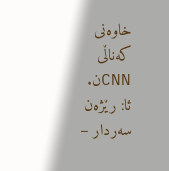خاوه‌نی‌ كه‌ناڵی‌ CNNن.
ئا: رێژه‌ن سه‌ردار –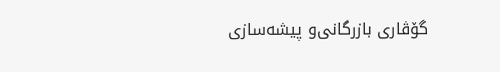گۆڤاری بازرگانی‌و پیشەسازی